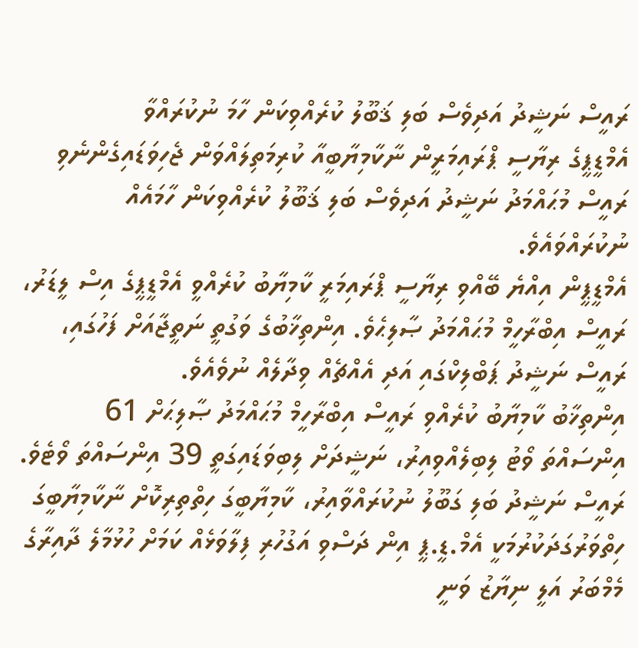ރައީސް ނަޝީދު އަދިވެސް ބަލި ޤަބޫލު ކުރެއްވިކަން ހާމަ ނުކުރައްވާ
އެމްޑީޕީގެ ރިޔާސީ ޕްރައިމަރީން ނާކާމިޔާބީއާ ކުރިމަތިލައްވަން ޖެހިވަޑައިގެންނެވި ރައީސް މުޙައްމަދު ނަޝީދު އަދިވެސް ބަލި ޤަބޫލު ކުރެއްވިކަން ހާމައެއް ނުކުރައްވައެވެ.
އެމްޑީޕީން އިއްޔެ ބޭއްވި ރިޔާސީ ޕްރައިމަރީ ކާމިޔާބު ކުރެއްވީ އެމްޑީޕީގެ އިސް ލީޑަރު، ރައީސް އިބްރާހީމް މުޙައްމަދު ޞާލިޙެވެ. އިންތިޚާބުގެ ވަގުތީ ނަތީޖާއަށް ފަހުގައި، ރައީސް ނަޝީދު ޕަބްލިކްގައި އަދި އެއްޗެއް ވިދާލެއް ނުވެއެވެ.
އިންތިޚާބު ކާމިޔާބު ކުރެއްވި ރައީސް އިބްރާހީމް މުޙައްމަދު ޞާލިޙަށް 61 އިންސައްތަ ވޯޓު ލިބިލެއްވިއިރު، ނަޝީދަށް ލިބިވަޑައިގަތީ 39 އިންސައްތަ ވޯޓެވެ.
ރައީސް ނަޝީދު ބަލި ގަބޫލު ނުކުރައްވާއިރު، ކާމިޔާބީގަ ހިތްތިރިކޮށް ނާކާމިޔާބީގަ ހިތްވަރުގަދަކުރުމަކީ އެމް.ޑީ.ޕީ އިން ދަސްވި އަގުހުރި ފިލާވަޅެއް ކަމަށް ހުޅުމާލެ ދާއިރާގެ މެމްބަރު އަލީ ނިޔާޒު ވަނީ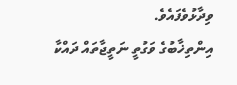ވިދާޅުވެފައެވެ.
އިންތިޚާބުގެ ވަގުތީ ނަތީޖާތައް ދައްކާ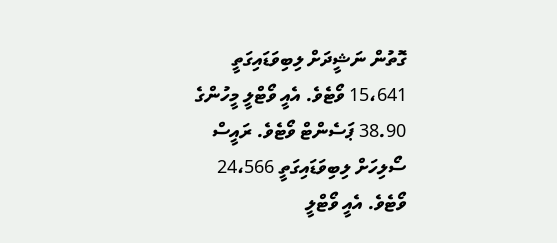ގޮތުން ނަޝީދަށް ލިބިވަޑައިގަތީ 15،641 ވޯޓެވެ. އެއީ ވޯޓްލީ މީހުންގެ 38.90 ޕަސެންޓް ވޯޓެވެ. ރައީސް ސޯލިހަށް ލިބިވަޑައިގަތީ 24،566 ވޯޓެވެ. އެއީ ވޯޓްލީ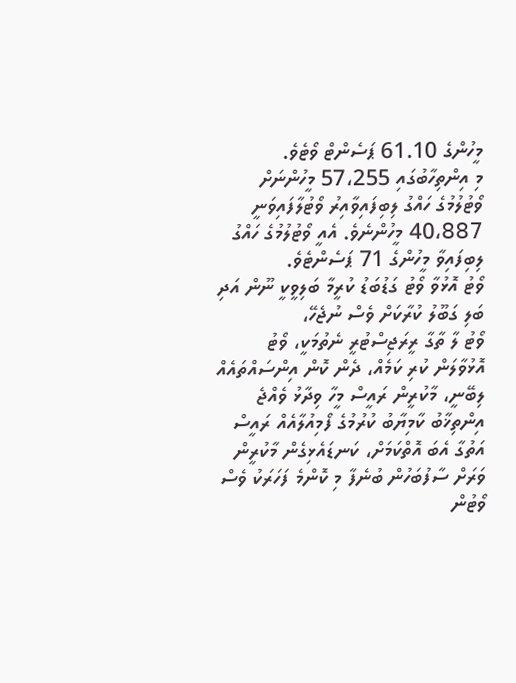މީހުންގެ 61.10 ޕަސެންޓް ވޯޓެވެ.
މި އިންތިހާބުގައި 57،255 މީހުންނަށް ވޯޓުލުމުގެ ހައްގު ލިބިފައިވާއިރު ވޯޓުލާފައިވަނީ 40،887 މީހުންނެވެ. އެއީ ވޯޓުލުމުގެ ހައްގު ލިބިފައިވާ މީހުންގެ 71 ޕަސެންޓެވެ.
ވޯޓު އޮޅުވާ ވޯޓު ގަޑުބަޑު ކުރީމާ ބަލިވީކީ ނޫން އަދި ބަލި ގަބޫލު ކުރާކަށް ވެސް ނުޖެހޭ،
ވޯޓު ލާ ތާގާ ރީރަޖިސްޓުރީ ނެތުމަކީ، ވޯޓު އޮޅުވާލަން ކުރި ކަމެއް، ދެން ކޮން އިންސައްތައެއް ލިބޭނީ، މާކުރީން ރައީސް މީހާ ވިދާޅު ވެއްޖެ އިންތިޚާބު ކާމިޔާބު ކުރުމުގެ ފޯމިއުލާއެއް ރައީސް އަތުގާ އެބަ އޮތްކަމަށް، ކަނޑައެޅިގެން މާކުރީން ވަރަށް ސާފުބަހުން ބުނެފާ މި ކޮންމެ ފަހަރަކު ވެސް ވޯޓުން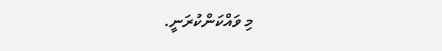މި ވައްކަންކުރަނީ.